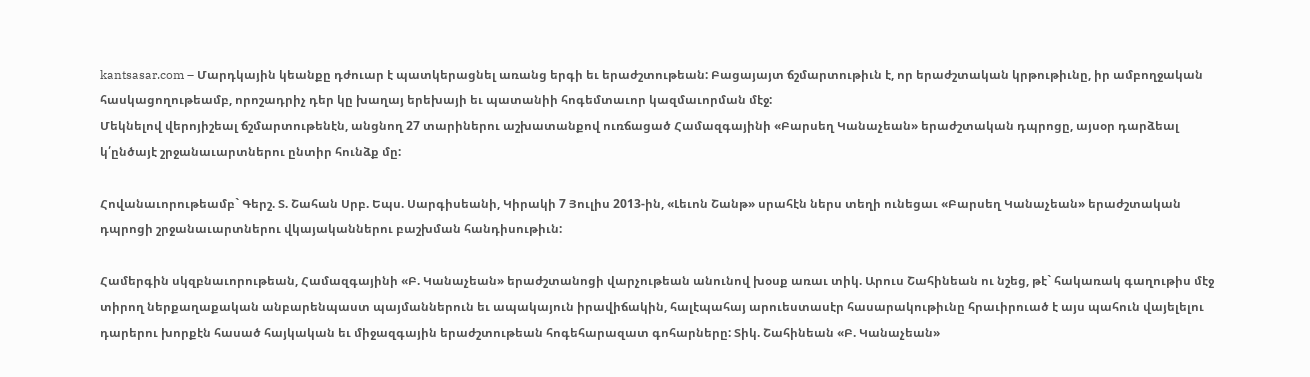kantsasar.com – Մարդկային կեանքը դժուար է պատկերացնել առանց երգի եւ երաժշտութեան: Բացայայտ ճշմարտութիւն է, որ երաժշտական կրթութիւնը, իր ամբողջական հասկացողութեամբ, որոշադրիչ դեր կը խաղայ երեխայի եւ պատանիի հոգեմտաւոր կազմաւորման մէջ:
Մեկնելով վերոյիշեալ ճշմարտութենէն, անցնող 27 տարիներու աշխատանքով ուռճացած Համազգայինի «Բարսեղ Կանաչեան» երաժշտական դպրոցը, այսօր դարձեալ կ՛ընծայէ շրջանաւարտներու ընտիր հունձք մը:

Հովանաւորութեամբ` Գերշ. Տ. Շահան Սրբ. Եպս. Սարգիսեանի, Կիրակի 7 Յուլիս 2013-ին, «Լեւոն Շանթ» սրահէն ներս տեղի ունեցաւ «Բարսեղ Կանաչեան» երաժշտական դպրոցի շրջանաւարտներու վկայականներու բաշխման հանդիսութիւն:

Համերգին սկզբնաւորութեան, Համազգայինի «Բ. Կանաչեան» երաժշտանոցի վարչութեան անունով խօսք առաւ տիկ. Արուս Շահինեան ու նշեց, թէ` հակառակ գաղութիս մէջ տիրող ներքաղաքական անբարենպաստ պայմաններուն եւ ապակայուն իրավիճակին, հալէպահայ արուեստասէր հասարակութիւնը հրաւիրուած է այս պահուն վայելելու դարերու խորքէն հասած հայկական եւ միջազգային երաժշտութեան հոգեհարազատ գոհարները: Տիկ. Շահինեան «Բ. Կանաչեան»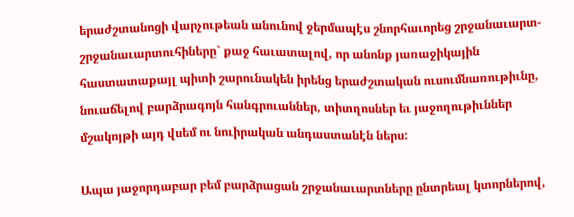երաժշտանոցի վարչութեան անունով ջերմապէս շնորհաւորեց շրջանաւարտ-շրջանաւարտուհիները` քաջ հաւատալով, որ անոնք յառաջիկային հաստատաքայլ պիտի շարունակեն իրենց երաժշտական ուսումնառութիւնը, նուաճելով բարձրագոյն հանգրուաններ, տիտղոսներ եւ յաջողութիւններ մշակոյթի այդ վսեմ ու նուիրական անդաստանէն ներս:

Ապա յաջորդաբար բեմ բարձրացան շրջանաւարտները ընտրեալ կտորներով,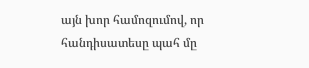այն խոր համոզումով, որ հանդիսատեսը պահ մը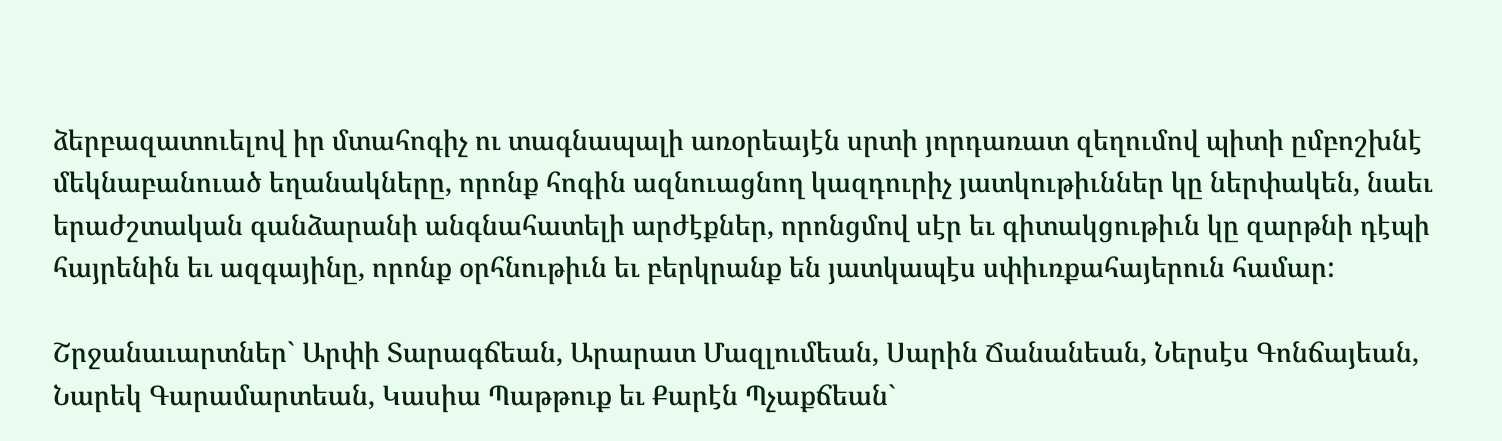ձերբազատուելով իր մտահոգիչ ու տագնապալի առօրեայէն սրտի յորդառատ զեղումով պիտի ըմբոշխնէ մեկնաբանուած եղանակները, որոնք հոգին ազնուացնող կազդուրիչ յատկութիւններ կը ներփակեն, նաեւ երաժշտական գանձարանի անգնահատելի արժէքներ, որոնցմով սէր եւ գիտակցութիւն կը զարթնի դէպի հայրենին եւ ազգայինը, որոնք օրհնութիւն եւ բերկրանք են յատկապէս սփիւռքահայերուն համար:

Շրջանաւարտներ` Արփի Տարագճեան, Արարատ Մազլումեան, Սարին Ճանանեան, Ներսէս Գոնճայեան, Նարեկ Գարամարտեան, Կասիա Պաթթուք եւ Քարէն Պչաքճեան`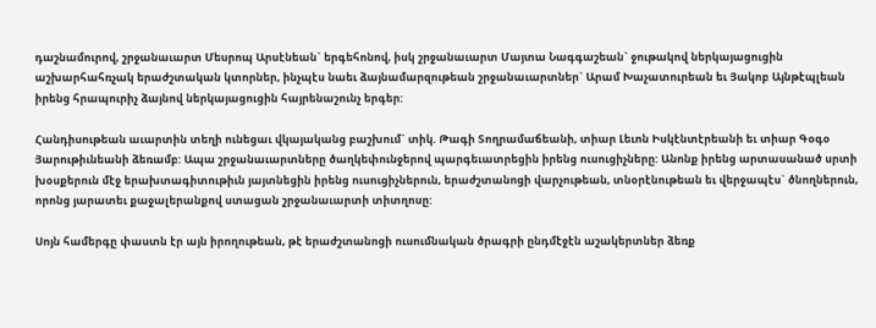դաշնամուրով, շրջանաւարտ Մեսրոպ Արսէնեան` երգեհոնով, իսկ շրջանաւարտ Մայտա Նագգաշեան` ջութակով ներկայացուցին աշխարհահռչակ երաժշտական կտորներ, ինչպէս նաեւ ձայնամարզութեան շրջանաւարտներ` Արամ Խաչատուրեան եւ Յակոբ Այնթէպլեան իրենց հրապուրիչ ձայնով ներկայացուցին հայրենաշունչ երգեր:

Հանդիսութեան աւարտին տեղի ունեցաւ վկայականց բաշխում` տիկ. Թագի Տողրամաճեանի, տիար Լեւոն Իսկէնտէրեանի եւ տիար Գօգօ Յարութիւնեանի ձեռամբ: Ապա շրջանաւարտները ծաղկեփունջերով պարգեւատրեցին իրենց ուսուցիչները: Անոնք իրենց արտասանած սրտի խօսքերուն մէջ երախտագիտութիւն յայտնեցին իրենց ուսուցիչներուն, երաժշտանոցի վարչութեան, տնօրէնութեան եւ վերջապէս` ծնողներուն, որոնց յարատեւ քաջալերանքով ստացան շրջանաւարտի տիտղոսը:

Սոյն համերգը փաստն էր այն իրողութեան, թէ երաժշտանոցի ուսումնական ծրագրի ընդմէջէն աշակերտներ ձեռք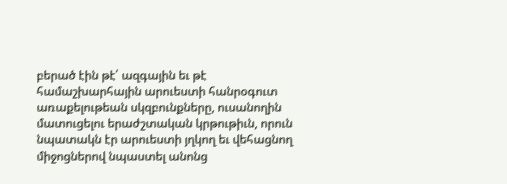բերած էին թէ՛ ազգային եւ թէ համաշխարհային արուեստի հանրօգուտ առաքելութեան սկզբունքները, ուսանողին մատուցելու երաժշտական կրթութիւն, որուն նպատակն էր արուեստի յղկող եւ վեհացնող միջոցներով նպաստել անոնց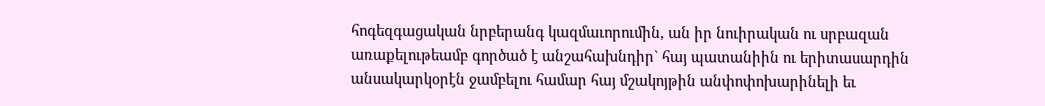հոգեզգացական նրբերանգ կազմաւորումին, ան իր նուիրական ու սրբազան առաքելութեամբ գործած է անշահախնդիր` հայ պատանիին ու երիտասարդին անսակարկօրէն ջամբելու համար հայ մշակոյթին անփոփոխարինելի եւ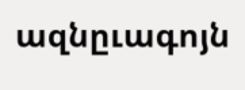ազնըւագոյն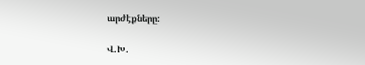արժէքները:

Վ.Խ.